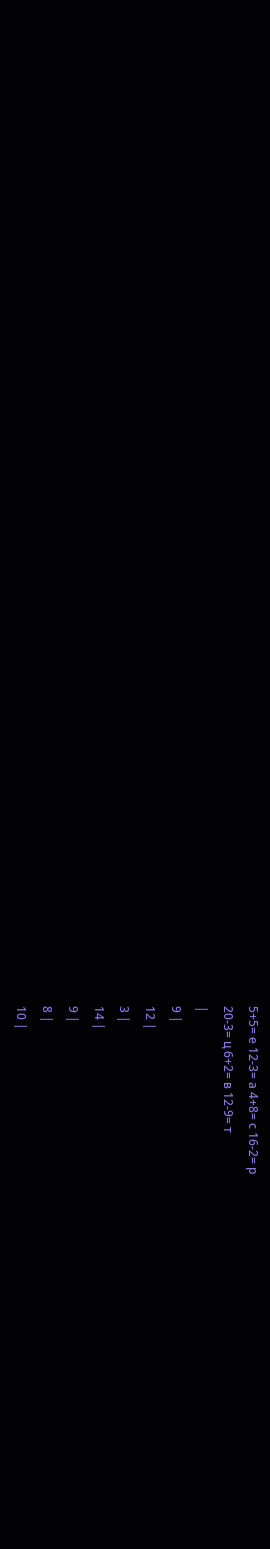5+5= е 12-3= а 4+8= с 16-2= р
20-3= ц 6+2= в 12-9= т
|
9 |
12 |
3 |
14 |
9 |
8 |
10 |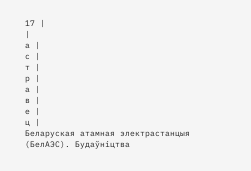17 |
|
а |
с |
т |
р |
а |
в |
е |
ц |
Беларуская атамная электрастанцыя (БелАЭС). Будаўніцтва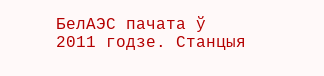БелАЭС пачата ў
2011 годзе. Станцыя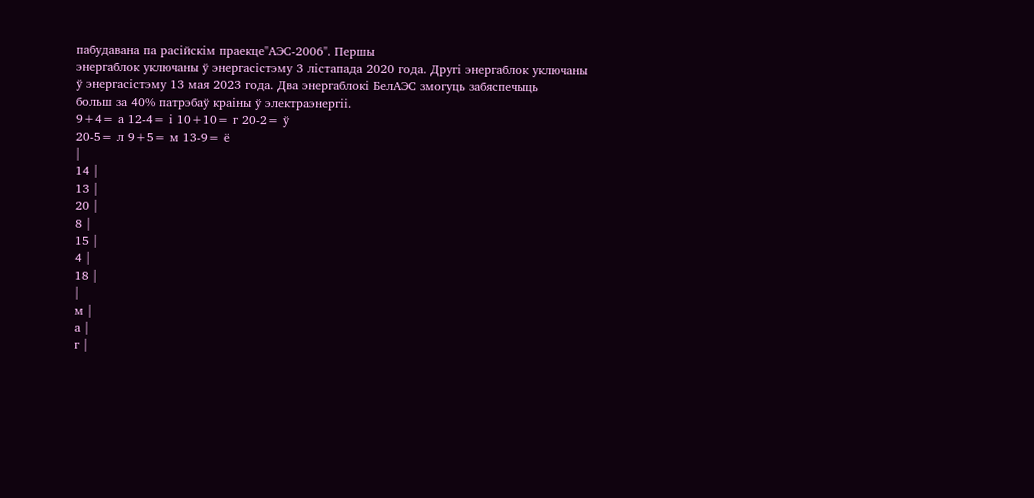пабудавана па расійскім праекце"АЭС-2006". Першы
энергаблок уключаны ў энергасістэму 3 лістапада 2020 года. Другі энергаблок уключаны
ў энергасістэму 13 мая 2023 года. Два энергаблокі БелАЭС змогуць забяспечыць
больш за 40% патрэбаў краіны ў электраэнергіі.
9+4= а 12-4= і 10+10= г 20-2= ў
20-5= л 9+5= м 13-9= ё
|
14 |
13 |
20 |
8 |
15 |
4 |
18 |
|
м |
а |
г |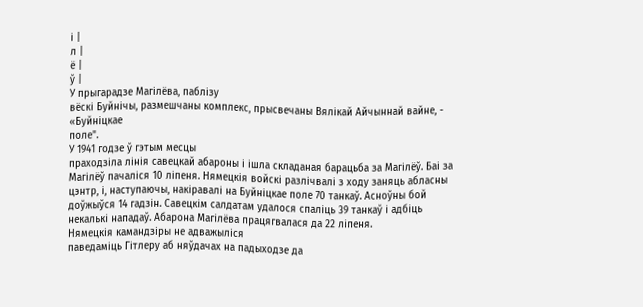і |
л |
ё |
ў |
У прыгарадзе Магілёва, паблізу
вёскі Буйнічы, размешчаны комплекс, прысвечаны Вялікай Айчыннай вайне, - «Буйніцкае
поле".
У 1941 годзе ў гэтым месцы
праходзіла лінія савецкай абароны і ішла складаная барацьба за Магілёў. Баі за
Магілёў пачаліся 10 ліпеня. Нямецкія войскі разлічвалі з ходу заняць абласны
цэнтр, і, наступаючы, накіравалі на Буйніцкае поле 70 танкаў. Асноўны бой
доўжыўся 14 гадзін. Савецкім салдатам удалося спаліць 39 танкаў і адбіць
некалькі нападаў. Абарона Магілёва працягвалася да 22 ліпеня.
Нямецкія камандзіры не адважыліся
паведаміць Гітлеру аб няўдачах на падыходзе да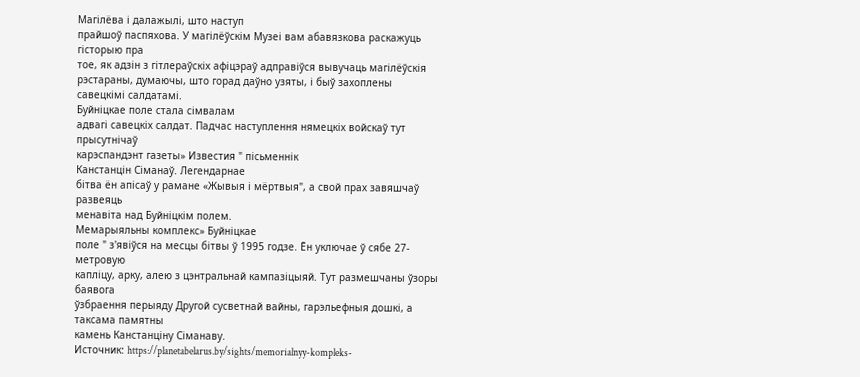Магілёва і далажылі, што наступ
прайшоў паспяхова. У магілёўскім Музеі вам абавязкова раскажуць гісторыю пра
тое, як адзін з гітлераўскіх афіцэраў адправіўся вывучаць магілёўскія
рэстараны, думаючы, што горад даўно узяты, і быў захоплены савецкімі салдатамі.
Буйніцкае поле стала сімвалам
адвагі савецкіх салдат. Падчас наступлення нямецкіх войскаў тут прысутнічаў
карэспандэнт газеты» Известия " пісьменнік
Канстанцін Сіманаў. Легендарнае
бітва ён апісаў у рамане «Жывыя і мёртвыя", а свой прах завяшчаў развеяць
менавіта над Буйніцкім полем.
Мемарыяльны комплекс» Буйніцкае
поле " з'явіўся на месцы бітвы ў 1995 годзе. Ён уключае ў сябе 27-метровую
капліцу, арку, алею з цэнтральнай кампазіцыяй. Тут размешчаны ўзоры баявога
ўзбраення перыяду Другой сусветнай вайны, гарэльефныя дошкі, а таксама памятны
камень Канстанціну Сіманаву.
Источник: https://planetabelarus.by/sights/memorialnyy-kompleks-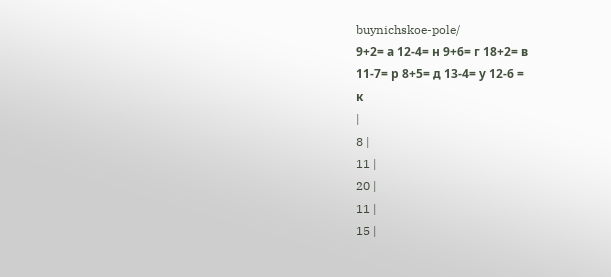buynichskoe-pole/
9+2= а 12-4= н 9+6= г 18+2= в
11-7= р 8+5= д 13-4= у 12-6 =
к
|
8 |
11 |
20 |
11 |
15 |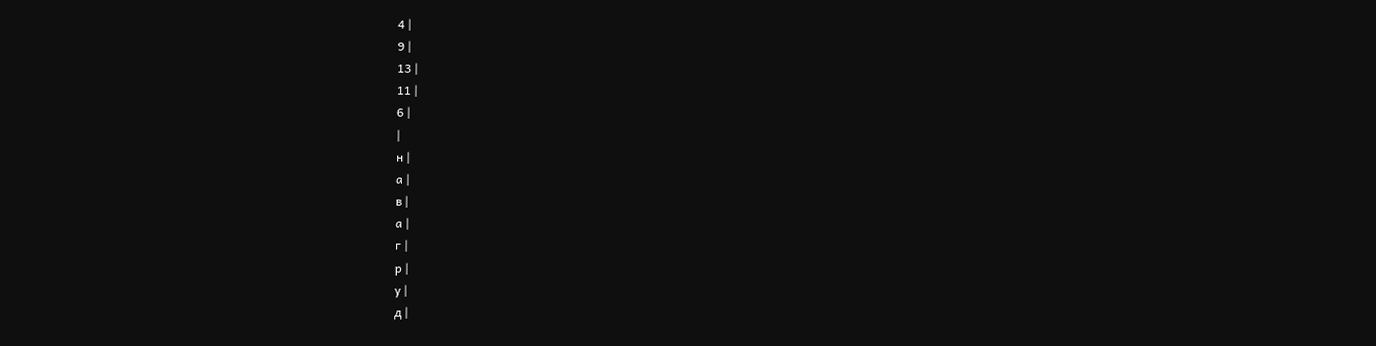4 |
9 |
13 |
11 |
6 |
|
н |
а |
в |
а |
г |
р |
у |
д |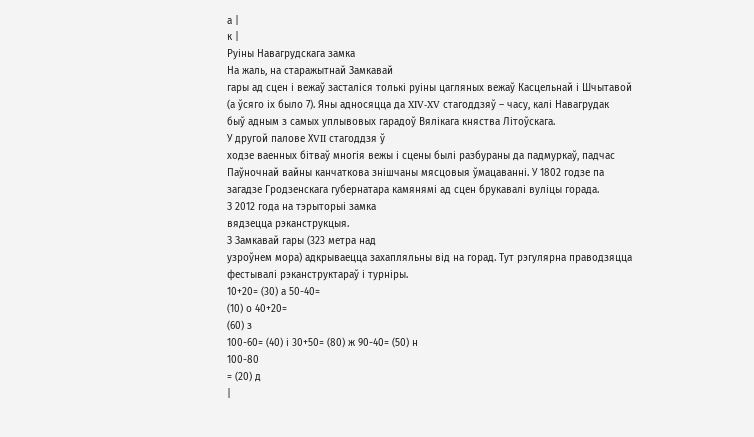а |
к |
Руіны Навагрудскага замка
На жаль, на старажытнай Замкавай
гары ад сцен і вежаў засталіся толькі руіны цагляных вежаў Касцельнай і Шчытавой
(а ўсяго іх было 7). Яны адносяцца да XIV-XV стагоддзяў – часу, калі Навагрудак
быў адным з самых уплывовых гарадоў Вялікага княства Літоўскага.
У другой палове ХVII стагоддзя ў
ходзе ваенных бітваў многія вежы і сцены былі разбураны да падмуркаў, падчас
Паўночнай вайны канчаткова знішчаны мясцовыя ўмацаванні. У 1802 годзе па
загадзе Гродзенскага губернатара камянямі ад сцен брукавалі вуліцы горада.
З 2012 года на тэрыторыі замка
вядзецца рэканструкцыя.
З Замкавай гары (323 метра над
узроўнем мора) адкрываецца захапляльны від на горад. Тут рэгулярна праводзяцца
фестывалі рэканструктараў і турніры.
10+20= (30) а 50-40=
(10) о 40+20=
(60) з
100-60= (40) і 30+50= (80) ж 90-40= (50) н
100-80
= (20) д
|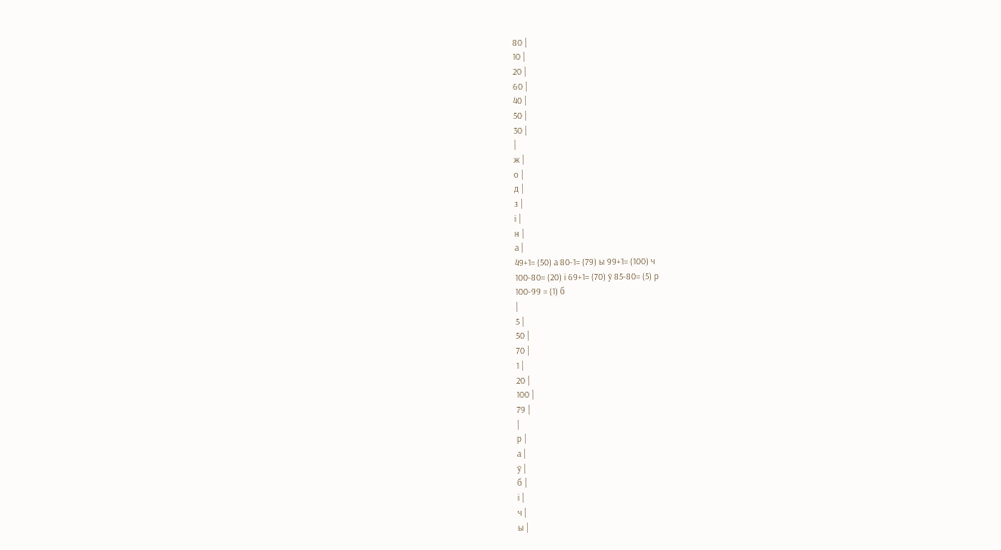80 |
10 |
20 |
60 |
40 |
50 |
30 |
|
ж |
о |
д |
з |
і |
н |
а |
49+1= (50) а 80-1= (79) ы 99+1= (100) ч
100-80= (20) і 69+1= (70) ў 85-80= (5) р
100-99 = (1) б
|
5 |
50 |
70 |
1 |
20 |
100 |
79 |
|
р |
а |
ў |
б |
і |
ч |
ы |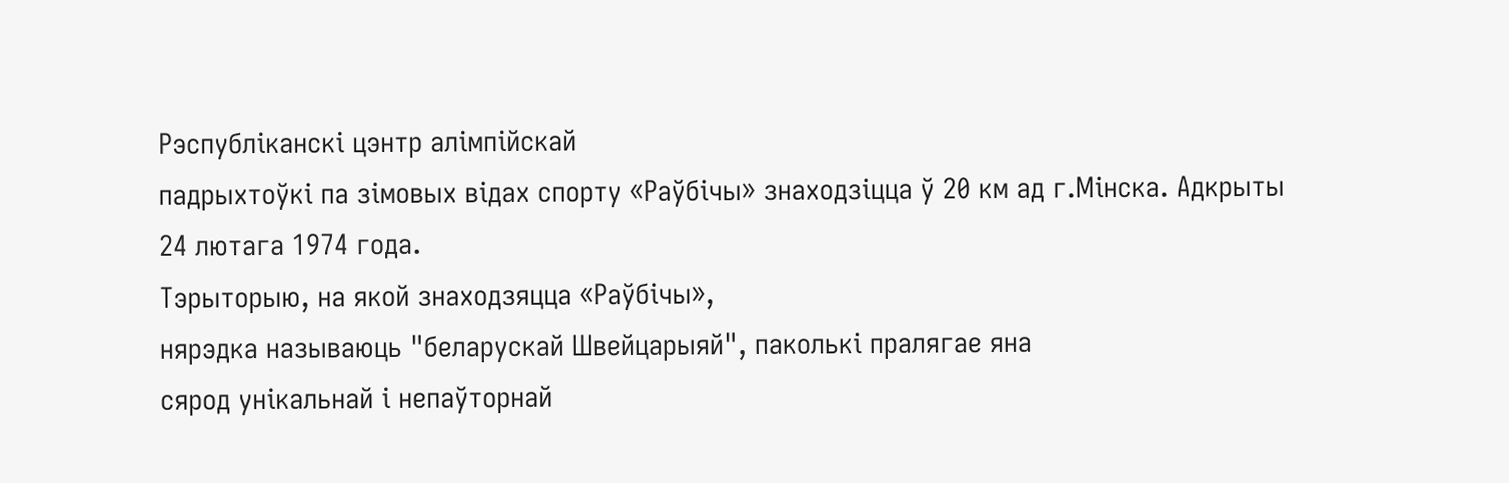Рэспубліканскі цэнтр алімпійскай
падрыхтоўкі па зімовых відах спорту «Раўбічы» знаходзіцца ў 20 км ад г.Мінска. Адкрыты
24 лютага 1974 года.
Тэрыторыю, на якой знаходзяцца «Раўбічы»,
нярэдка называюць "беларускай Швейцарыяй", паколькі пралягае яна
сярод унікальнай і непаўторнай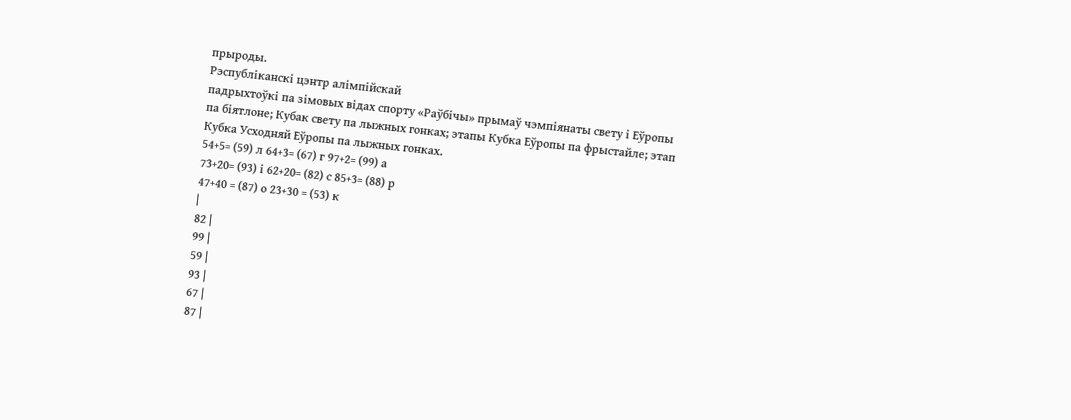прыроды.
Рэспубліканскі цэнтр алімпійскай
падрыхтоўкі па зімовых відах спорту «Раўбічы» прымаў чэмпіянаты свету і Еўропы
па біятлоне; Кубак свету па лыжных гонках; этапы Кубка Еўропы па фрыстайле; этап
Кубка Усходняй Еўропы па лыжных гонках.
54+5= (59) л 64+3= (67) г 97+2= (99) а
73+20= (93) і 62+20= (82) с 85+3= (88) р
47+40 = (87) о 23+30 = (53) к
|
82 |
99 |
59 |
93 |
67 |
87 |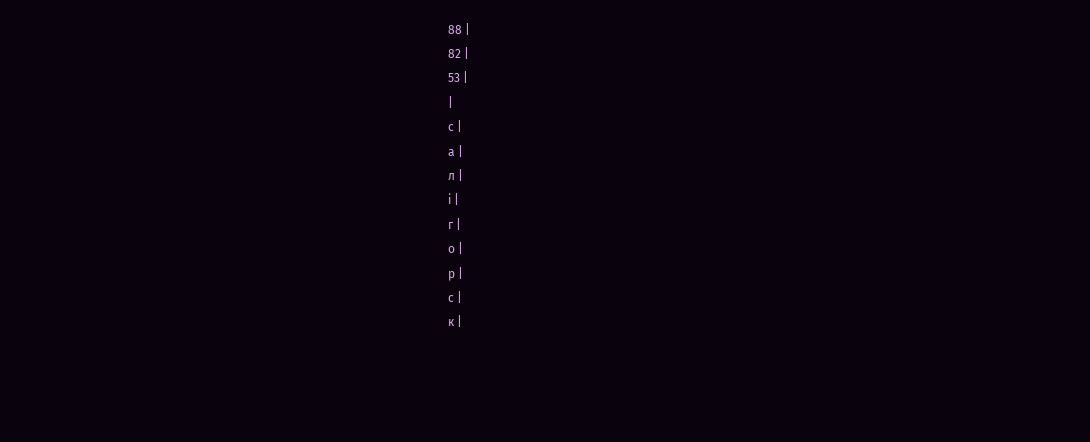88 |
82 |
53 |
|
с |
а |
л |
і |
г |
о |
р |
с |
к |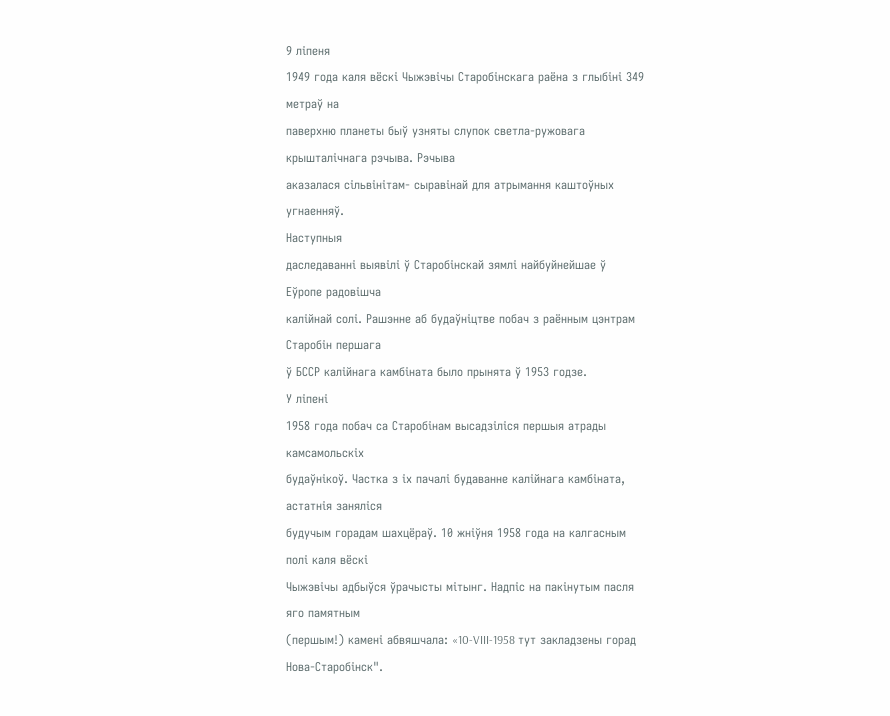9 ліпеня
1949 года каля вёскі Чыжэвічы Старобінскага раёна з глыбіні 349 метраў на
паверхню планеты быў узняты слупок светла-ружовага крышталічнага рэчыва. Рэчыва
аказалася сільвінітам- сыравінай для атрымання каштоўных угнаенняў.
Наступныя
даследаванні выявілі ў Старобінскай зямлі найбуйнейшае ў Еўропе радовішча
калійнай солі. Рашэнне аб будаўніцтве побач з раённым цэнтрам Старобін першага
ў БССР калійнага камбіната было прынята ў 1953 годзе.
У ліпені
1958 года побач са Старобінам высадзіліся першыя атрады камсамольскіх
будаўнікоў. Частка з іх пачалі будаванне калійнага камбіната, астатнія заняліся
будучым горадам шахцёраў. 10 жніўня 1958 года на калгасным полі каля вёскі
Чыжэвічы адбыўся ўрачысты мітынг. Надпіс на пакінутым пасля яго памятным
(першым!) камені абвяшчала: «10-VIII-1958 тут закладзены горад
Нова-Старобінск".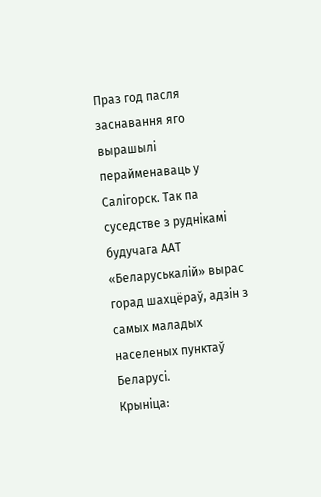Праз год пасля заснавання яго вырашылі перайменаваць у Салігорск. Так па суседстве з руднікамі будучага ААТ «Беларуськалій» вырас горад шахцёраў, адзін з самых маладых населеных пунктаў Беларусі.
Крыніца: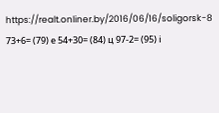https://realt.onliner.by/2016/06/16/soligorsk-8
73+6= (79) е 54+30= (84) ц 97-2= (95) і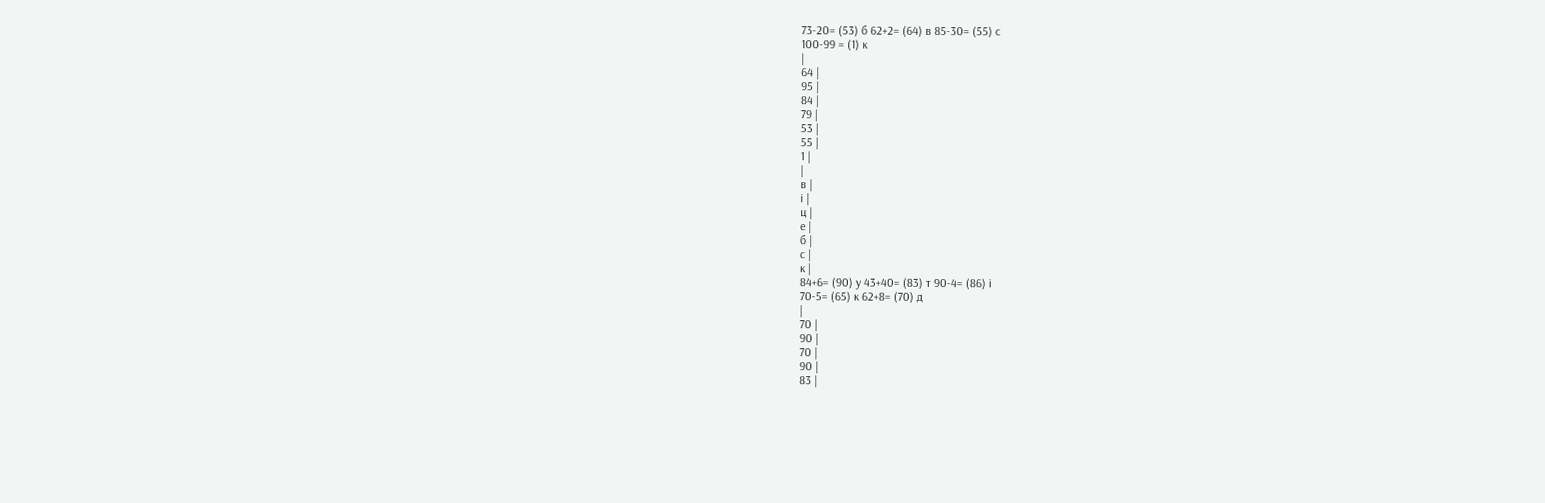73-20= (53) б 62+2= (64) в 85-30= (55) с
100-99 = (1) к
|
64 |
95 |
84 |
79 |
53 |
55 |
1 |
|
в |
і |
ц |
е |
б |
с |
к |
84+6= (90) у 43+40= (83) т 90-4= (86) і
70-5= (65) к 62+8= (70) д
|
70 |
90 |
70 |
90 |
83 |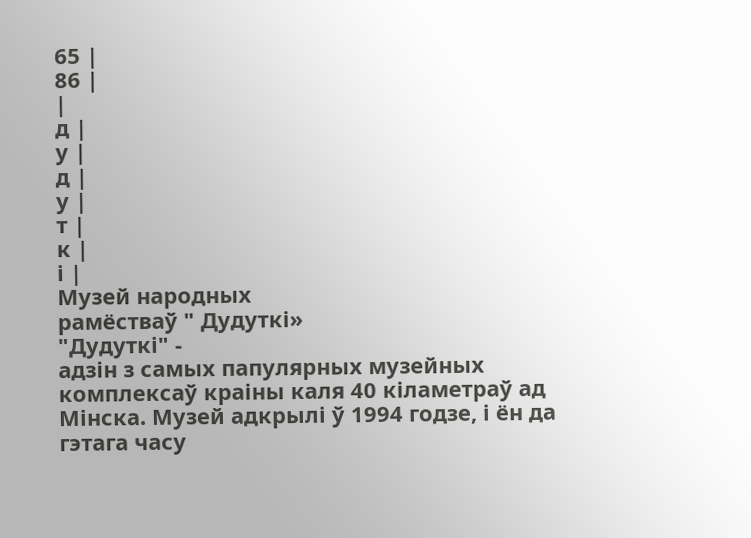65 |
86 |
|
д |
у |
д |
у |
т |
к |
і |
Музей народных
рамёстваў " Дудуткі»
"Дудуткі" -
адзін з самых папулярных музейных комплексаў краіны каля 40 кіламетраў ад
Мінска. Музей адкрылі ў 1994 годзе, і ён да гэтага часу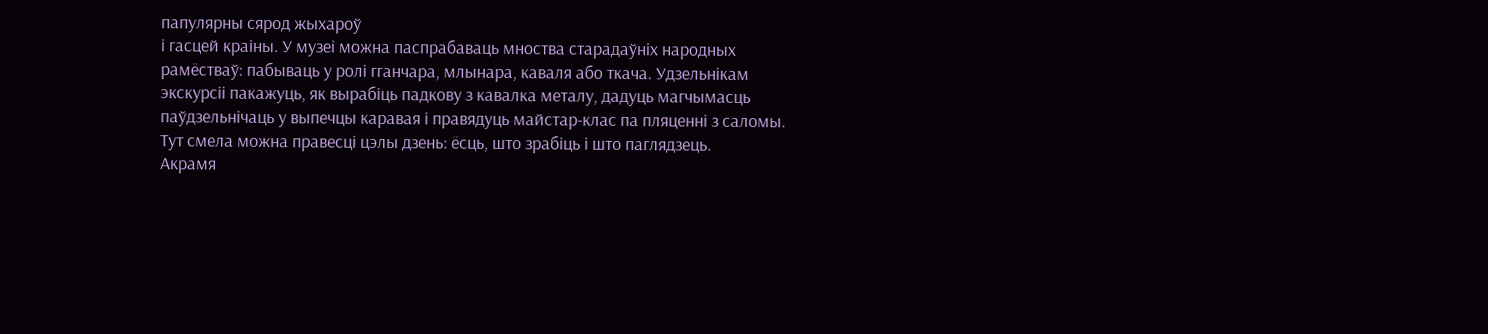папулярны сярод жыхароў
і гасцей краіны. У музеі можна паспрабаваць мноства старадаўніх народных
рамёстваў: пабываць у ролі гганчара, млынара, каваля або ткача. Удзельнікам
экскурсіі пакажуць, як вырабіць падкову з кавалка металу, дадуць магчымасць
паўдзельнічаць у выпечцы каравая і правядуць майстар-клас па пляценні з саломы.
Тут смела можна правесці цэлы дзень: ёсць, што зрабіць і што паглядзець.
Акрамя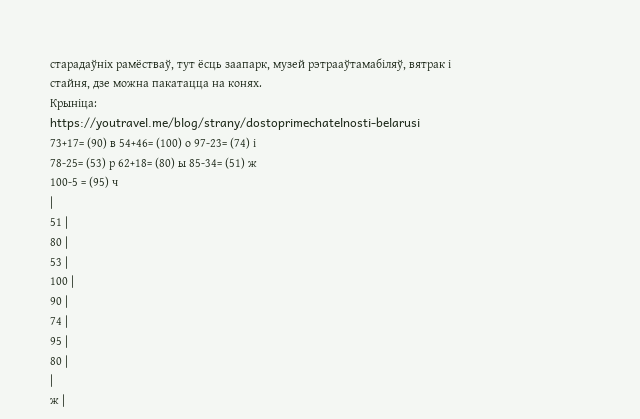старадаўніх рамёстваў, тут ёсць заапарк, музей рэтрааўтамабіляў, вятрак і стайня, дзе можна пакатацца на конях.
Крыніца:
https://youtravel.me/blog/strany/dostoprimechatelnosti-belarusi
73+17= (90) в 54+46= (100) о 97-23= (74) і
78-25= (53) р 62+18= (80) ы 85-34= (51) ж
100-5 = (95) ч
|
51 |
80 |
53 |
100 |
90 |
74 |
95 |
80 |
|
ж |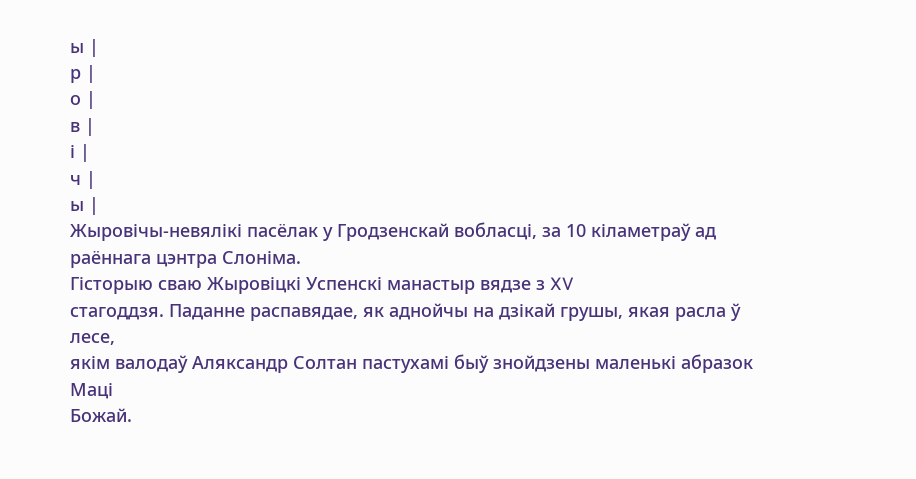ы |
р |
о |
в |
і |
ч |
ы |
Жыровічы-невялікі пасёлак у Гродзенскай вобласці, за 10 кіламетраў ад раённага цэнтра Слоніма.
Гісторыю сваю Жыровіцкі Успенскі манастыр вядзе з XV
стагоддзя. Паданне распавядае, як аднойчы на дзікай грушы, якая расла ў лесе,
якім валодаў Аляксандр Солтан пастухамі быў знойдзены маленькі абразок Маці
Божай.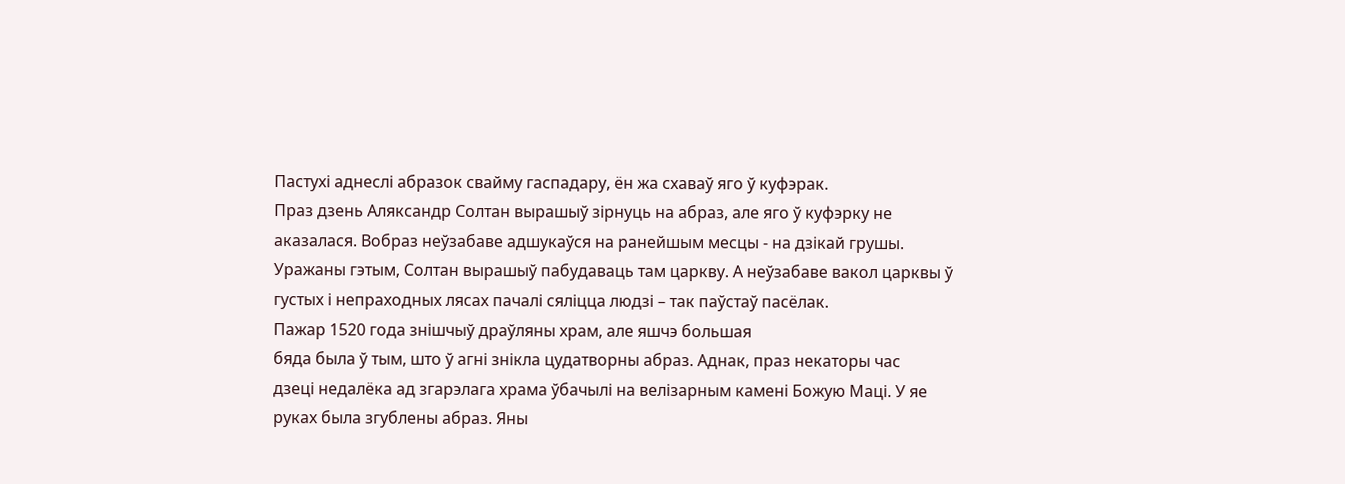Пастухі аднеслі абразок свайму гаспадару, ён жа схаваў яго ў куфэрак.
Праз дзень Аляксандр Солтан вырашыў зірнуць на абраз, але яго ў куфэрку не
аказалася. Вобраз неўзабаве адшукаўся на ранейшым месцы - на дзікай грушы.
Уражаны гэтым, Солтан вырашыў пабудаваць там царкву. А неўзабаве вакол царквы ў
густых і непраходных лясах пачалі сяліцца людзі – так паўстаў пасёлак.
Пажар 1520 года знішчыў драўляны храм, але яшчэ большая
бяда была ў тым, што ў агні знікла цудатворны абраз. Аднак, праз некаторы час
дзеці недалёка ад згарэлага храма ўбачылі на велізарным камені Божую Маці. У яе
руках была згублены абраз. Яны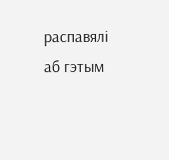распавялі аб гэтым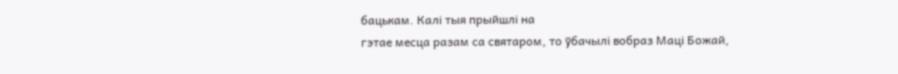бацькам. Калі тыя прыйшлі на
гэтае месца разам са святаром, то ўбачылі вобраз Маці Божай,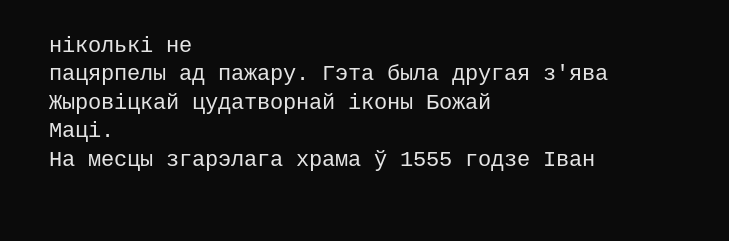ніколькі не
пацярпелы ад пажару. Гэта была другая з'ява Жыровіцкай цудатворнай іконы Божай
Маці.
На месцы згарэлага храма ў 1555 годзе Іван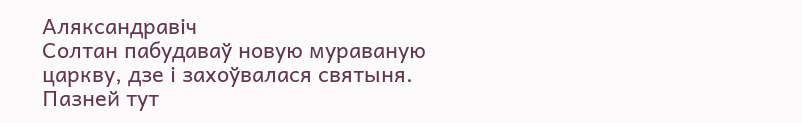Аляксандравіч
Солтан пабудаваў новую мураваную царкву, дзе і захоўвалася святыня. Пазней тут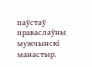паўстаў праваслаўны мужчынскі манастыр.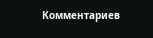Комментариев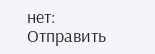нет:
Отправить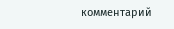комментарий